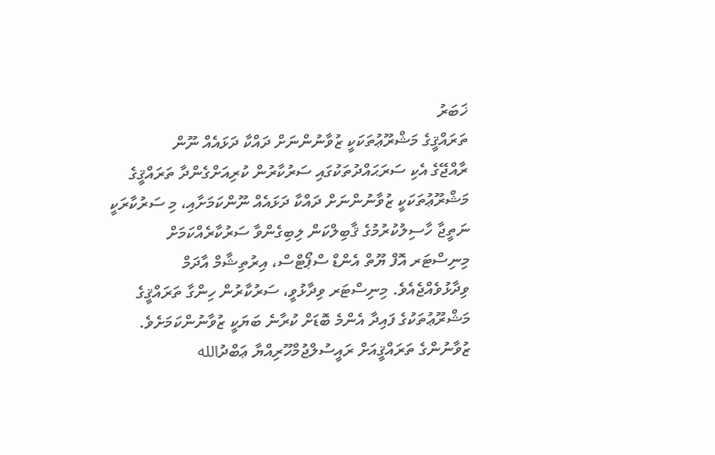ޚަބަރު
ތަރައްޤީގެ މަޝްރޫޢުތަކަކީ ޒުވާނުންނަށް ދައްކާ ދަޅައެއް ނޫން
ރާއްޖޭގެ އެކި ސަރަޙައްދުތަކުގައި ސަރުކާރުން ކުރިއަށްގެންދާ ތަރައްޤީގެ މަޝްރޫޢުތަކަކީ ޒުވާނުންނަށް ދައްކާ ދަޅައެއް ނޫންކަމަށާއި، މި ސަރުކާރަކީ ނަތީޖާ ހާސިލުކުރުމުގެ ޤާބިލްކަން ލިބިގެންވާ ސަރުކާރެއްކަމަށް މިނިސްޓަރ އޮފް ޔޫތް އެންޑް ސްޕޯޓްސް، އިރުތިޝާމް އާދަމް ވިދާޅުވެއްޖެއެވެ. މިނިސްޓަރ ވިދާޅުވީ، ސަރުކާރުން ހިންގާ ތަރައްޤީގެ މަޝްރޫޢުތަކުގެ ފައިދާ އެންމެ ބޮޑަށް ކުރާނެ ބަޔަކީ ޒުވާނުންކަމަށެވެ.
ޒުވާނުންގެ ތަރައްޤީއަށް ރައީސުލްޖުމްހޫރިއްޔާ ޢަބްދުالله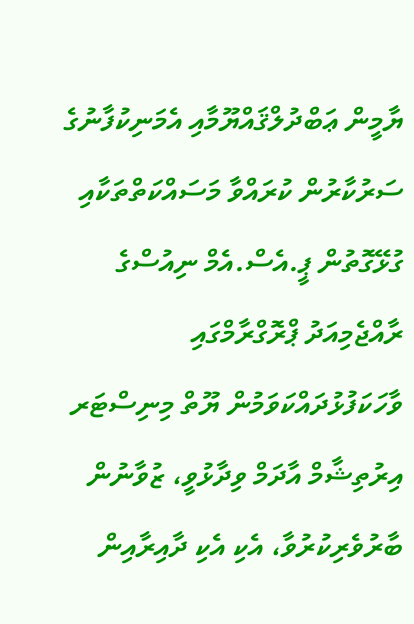ޔާމީން ޢަބްދުލްޤައްޔޫމާއި އެމަނިކުފާނުގެ ސަރުކާރުން ކުރައްވާ މަސައްކަތްތަކާއި ގުޅޭގޮތުން ޕީ.އެސް.އެމް ނިއުސްގެ ރާއްޖެމިއަދު ޕްރޮގްރާމްގައި ވާހަކަފުޅުދައްކަވަމުން ޔޫތް މިނިސްޓަރ އިރުތިޝާމް އާދަމް ވިދާޅުވީ، ޒުވާނުން ބާރުވެރިކުރުވާ، އެކި އެކި ދާއިރާއިން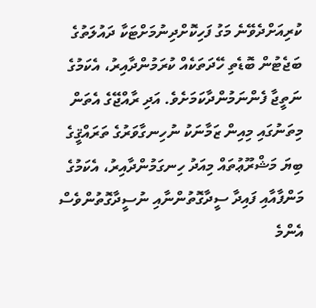ކުރިއަށްދެވޭނެ މަގު ފަހިކޮށްދިނުމަށްޓަކާ ދައުލަތުގެ ބަޖެޓުން ބޮޑެތި ހޭދަތަކެއް ކުރަމުންދާއިރު، އެކަމުގެ ނަތީޖާ ފެންނަމުންދާކަމަށެވެ. އަދި ރާއްޖޭގެ އެތަން މިތަނުގައި މިއިން ޒަމާނަކު ނުހިނގާވަރުގެ ތަރައްޤީގެ ބިޔަ މަޝްރޫޢުތައް މިއަދު ހިނގަމުންދާއިރު، އެކަމުގެ މަންފާއާއި ފައިދާ ސީދާގޮތުންނާއި ނުސީދާގޮތުންވެސް އެންމެ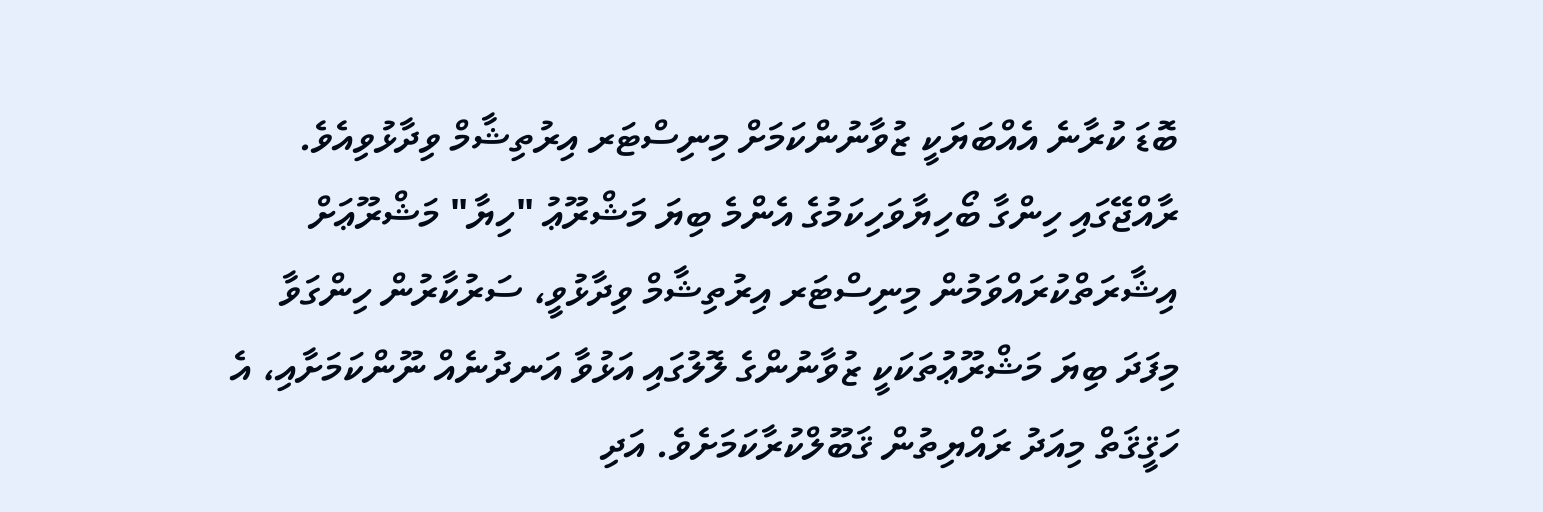ބޮޑަ ކުރާނެ އެއްބަޔަކީ ޒުވާނުންކަމަށް މިނިސްޓަރ އިރުތިޝާމް ވިދާޅުވިއެވެ. ރާއްޖޭގައި ހިންގާ ބޯހިޔާވަހިކަމުގެ އެންމެ ބިޔަ މަޝްރޫޢު "ހިޔާ" މަޝްރޫޢަށް އިޝާރަތްކުރައްވަމުން މިނިސްޓަރ އިރުތިޝާމް ވިދާޅުވީ، ސަރުކާރުން ހިންގަވާ މިފަދަ ބިޔަ މަޝްރޫޢުތަކަކީ ޒުވާނުންގެ ލޮލުގައި އަޅުވާ އަނދުނެއް ނޫންކަމަށާއި، އެ ހަޤީޤަތް މިއަދު ރައްޔިތުން ޤަބޫލްކުރާކަމަށެވެ. އަދި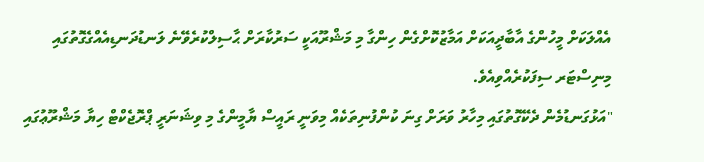އެއްލަކަށް މީހުންގެ އާބާދީއަކަށް އަމާޒުކޮށްގެން ހިންގާ މި މަޝްރޫއަކީ ސަރުކާރަށް ޙާސިލްކުރެވޭނެ ލަނޑުދަނޑިއެއްގެގޮތުގައި މިނިސްޓަރ ސިފަކުރެއްވިއެވެ.
"އަޅުގަނޑުމެން ދެކޭގޮތުގައި މިހާރު ވަރަށް ގިނަ ކުންފުނިތަކެއް މިވަނީ ރައީސް ޔާމީންގެ މި ވިޝަނަރީ ޕްރޮޖެކްޓް ހިޔާ މަޝްރޫޢުގައި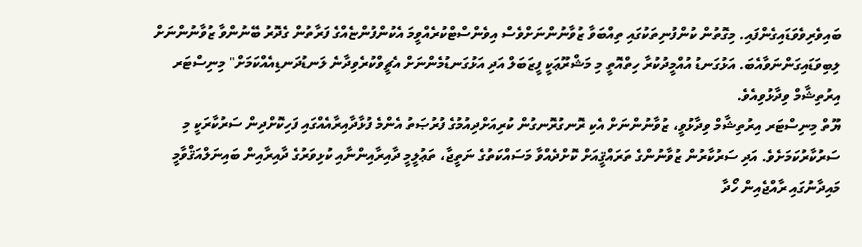ބައިވެރިވެވަޑައިގެންފައި. މިގޮތުން ކުންފުނިތަކުގައި ތިއްބަވާ ޒުވާނުންނަށްވެސް އިވެންސްޓްކުރެއްވީމަ އެކުންފުންޏެއްގެ ފަރާތުން ގެދޮރު ބޭނުންވާ ޒުވާނުންނަށް ލިބިވަޑައިގަންނަވާއެބަ. އަޅުގަނޑު އުއްމީދުކުރާ ހިތްއޮތީ މި މަޝްރޫޢަކީ ފީޒަބަލް އަދި އަޅުގަނޑުމެންނަށް އެޗީވްކުރެވިދާނެ ލަނޑުދަނޑިއެއްކަމަށް" މިނިސްޓަރ އިރުތިޝާމް ވިދާޅުވިއެވެ.
ޔޫތް މިނިސްޓަރ އިރުތިޝާމް ވިދާޅުވީ، ޒުވާނުންނަށް އެކި ރޮނގުރޮނގުން ކުރިއަށްދިއުމުގެ ފުރުޞަތު އެންމެ ފުޅާދާއިރާއެއްގައި ފަހިކޮށްދިން ސަރުކާރަކީ މި ސަރުކާރުކަމަށެވެ. އަދި ސަރުކާރުން ޒުވާނުންގެ ތަރައްޤީއަށް ކޮށްދެއްވާ މަސައްކަތުގެ ނަތީޖާ، ތަޢުލީމީ ދާއިރާއިންނާއި ކުޅިވަރުގެ ދާއިރާއިން ބައިނަލްއަޤްވާމީ މައިދާނުގައި ރާއްޖެއިން ހޯދާ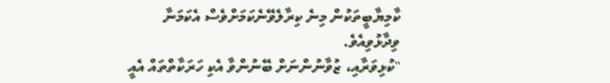ކާމިޔާބީތަކުން މިނެ ކިރާލެވޭނެކަމަށްވެސް އެކަމަނާ ވިދާޅުވިއެވެ.
"ކުޅިވަރާއި، ޒުވާނުންނަށް ބޭނުންވާ އެކި ހަރަކާތްތައް އެއީ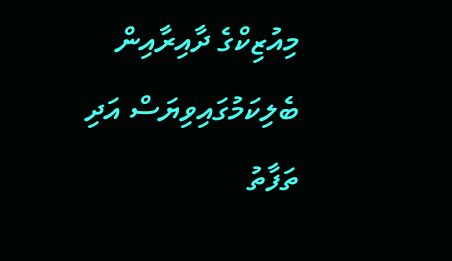މިއުޒިކްގެ ދާއިރާއިން ބެލިކަމުގައިވިޔަސް އަދި ތަފާތު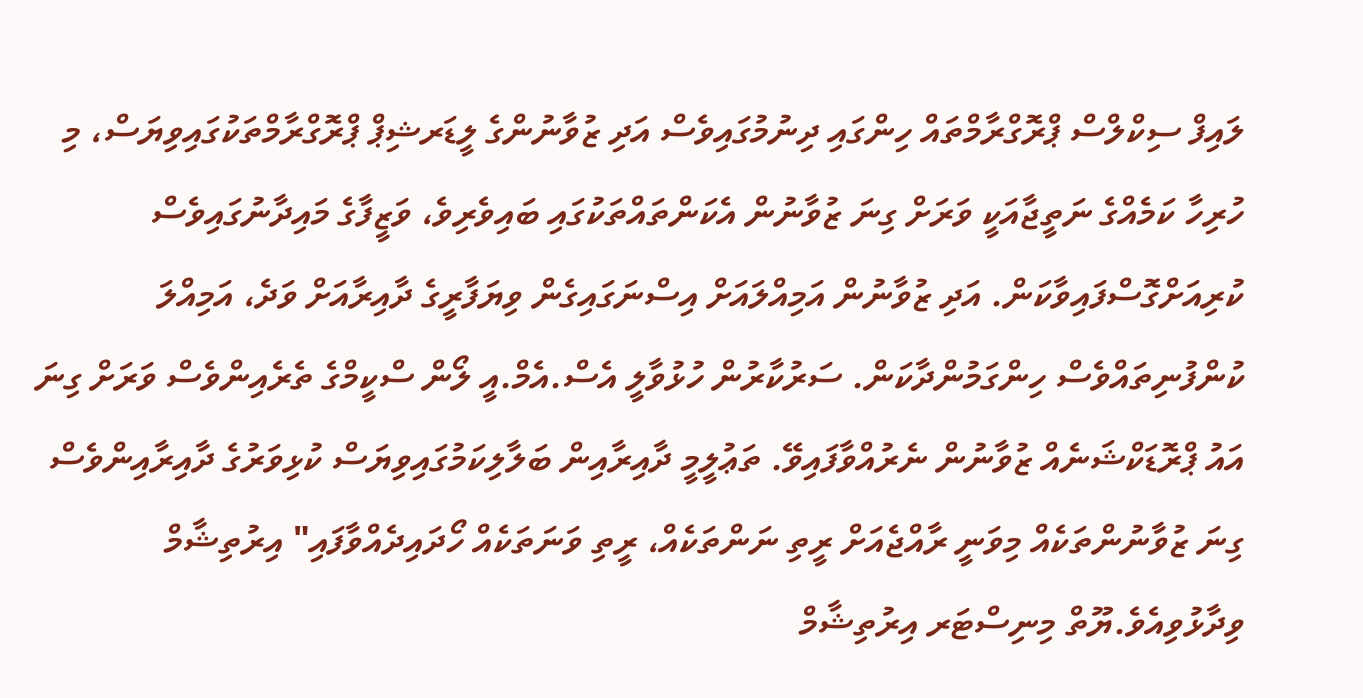ލައިފް ސިކްލްސް ޕްރޮގްރާމްތައް ހިންގައި ދިނުމުގައިވެސް އަދި ޒުވާނުންގެ ލީޑަރޝިޕް ޕްރޮގްރާމްތަކުގައިވިޔަސް، މި ހުރިހާ ކަމެއްގެ ނަތީޖާއަކީ ވަރަށް ގިނަ ޒުވާނުން އެކަންތައްތަކުގައި ބައިވެރިވެ، ވަޒީފާގެ މައިދާނުގައިވެސް ކުރިއަށްގޮސްފައިވާކަން. އަދި ޒުވާނުން އަމިއްލައަށް އިސްނަގައިގެން ވިޔަފާރީގެ ދާއިރާއަށް ވަދެ، އަމިއްލަ ކުންފުނިތައްވެސް ހިންގަމުންދާކަން. ސަރުކާރުން ހުޅުވާލީ އެސް.އެމް.އީ ލޯން ސްކީމްގެ ތެރެއިންވެސް ވަރަށް ގިނަ އައު ޕްރޮޑަކްޝަނެއް ޒުވާނުން ނެރުއްވާފައިވޭ. ތަޢުލީމީ ދާއިރާއިން ބަލާލިކަމުގައިވިޔަސް ކުޅިވަރުގެ ދާއިރާއިންވެސް ގިނަ ޒުވާނުންތަކެއް މިވަނީ ރާއްޖެއަށް ރީތި ނަންތަކެއް، ރީތި ވަނަތަކެއް ހޯދައިދެއްވާފައި" އިރުތިޝާމް ވިދާޅުވިއެވެ.ޔޫތް މިނިސްޓަރ އިރުތިޝާމް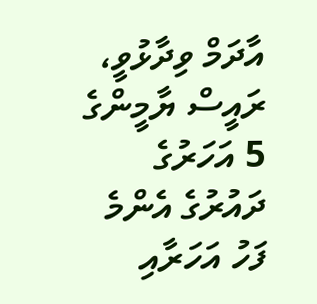އާދަމް ވިދާޅުވީ، ރައީސް ޔާމީންގެ 5 އަހަރުގެ ދައުރުގެ އެންމެ ފަހު އަހަރާއި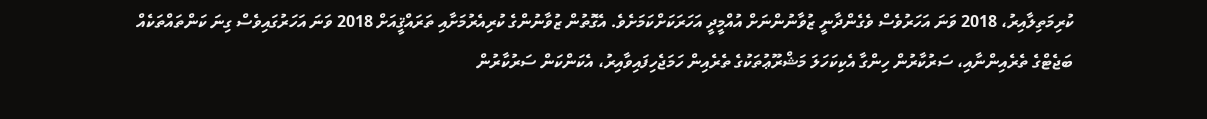ކުރިމަތިލާއިރު، 2018 ވަނަ އަހަރުވެސް ވެގެންދާނީ ޒުވާނުންނަށް އުއްމީދީ އަހަރަކަށްކަމަށެވެ. އެގޮތުން ޒުވާނުންގެ ކުރިއެރުމަށާއި ތަރައްޤީއަށް 2018 ވަނަ އަހަރުގައިވެސް ގިނަ ކަންތައްތަކެއް ބަޖެޓްގެ ތެރެއިންނާއި، ސަރުކާރުން ހިންގާ އެކިކަހަލަ މަޝްރޫޢުތަކުގެ ތެރެއިން ހަމަޖެހިފައިވާއިރު، އެކަންކަން ސަރުކާރުން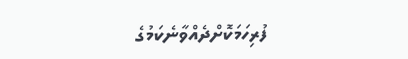ފުރިހަމަކޮށްދެއްވާނެކަމުގެ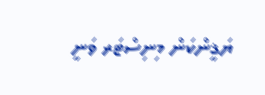ޔަޤީންކަން މިނިސްޓަރ ވަނީ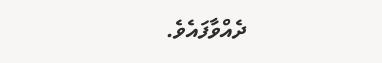ދެއްވާފައެވެ.